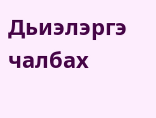Дьиэлэргэ чалбах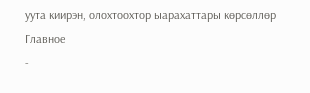уута киирэн, олохтоохтор ыарахаттары көрсөллөр
Главное
-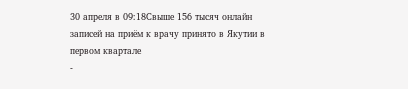30 апреля в 09:18Свыше 156 тысяч онлайн записей на приём к врачу принято в Якутии в первом квартале
-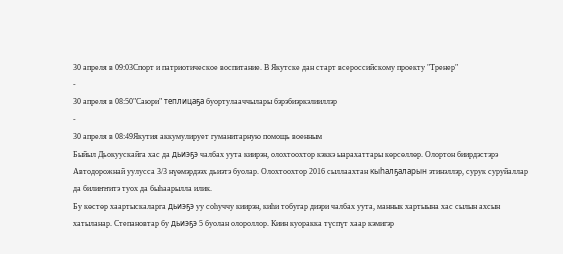30 апреля в 09:03Спорт и патриотическое воспитание. В Якутске дан старт всероссийскому проекту "Тренер"
-
30 апреля в 08:50"Саюри" теплицаҕа буортулааччылары бэрэбиэркэлииллэр
-
30 апреля в 08:49Якутия аккумулирует гуманитарную помощь военным
Быйыл Дьокуускайга хас да дьиэҕэ чалбах уута киирэн, олохтоохтор кэккэ ыарахаттары көрсөллөр. Олортон биирдэстэрэ Автодорожнай уулусса 3/3 нүөмэрдээх дьиэтэ буолар. Олохтоохтор 2016 сыллаахтан кыһалҕаларын этинэллэр, сурук суруйаллар да билиҥҥитэ туох да быһаарылла илик.
Бу көстөр хаартыскаларга дьиэҕэ уу соһуччу киирэн, киһи тобугар диэри чалбах уута, маннык хартыына хас сылын ахсын хатыланар. Степановтар бу дьиэҕэ 5 буолан олороллор. Киин куоракка түспүт хаар кэмигэр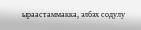ыраастаммакка, элбэх содулу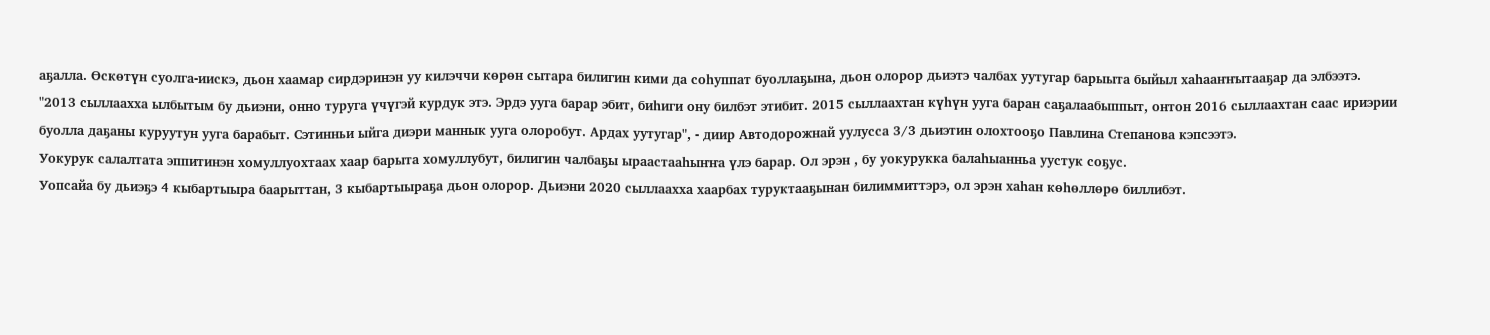аҕалла. Өскөтүн суолга-иискэ, дьон хаамар сирдэринэн уу килэччи көрөн сытара билигин кими да соһуппат буоллаҕына, дьон олорор дьиэтэ чалбах уутугар барыыта быйыл хаһааҥҥытааҕар да элбээтэ.
"2013 сыллаахха ылбытым бу дьиэни, онно туруга үчүгэй курдук этэ. Эрдэ ууга барар эбит, биһиги ону билбэт этибит. 2015 сыллаахтан күһүн ууга баран саҕалаабыппыт, онтон 2016 сыллаахтан саас ириэрии буолла даҕаны куруутун ууга барабыт. Сэтинньи ыйга диэри маннык ууга олоробут. Ардах уутугар", - диир Автодорожнай уулусса 3/3 дьиэтин олохтооҕо Павлина Степанова кэпсээтэ.
Уокурук салалтата эппитинэн хомуллуохтаах хаар барыта хомуллубут, билигин чалбаҕы ыраастааһыҥҥа үлэ барар. Ол эрэн , бу уокурукка балаһыанньа уустук соҕус.
Уопсайа бу дьиэҕэ 4 кыбартыыра баарыттан, 3 кыбартыыраҕа дьон олорор. Дьиэни 2020 сыллаахха хаарбах туруктааҕынан билиммиттэрэ, ол эрэн хаһан көһөллөрө биллибэт.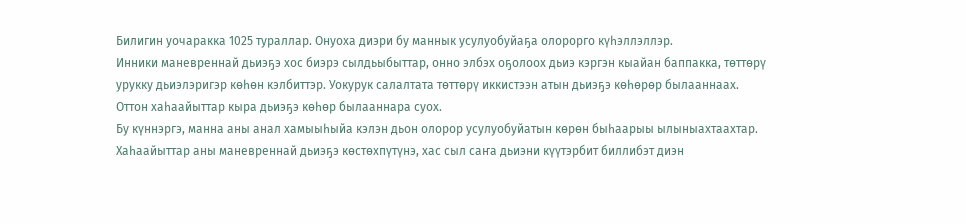Билигин уочаракка 1025 тураллар. Онуоха диэри бу маннык усулуобуйаҕа олорорго күһэллэллэр.
Инники маневреннай дьиэҕэ хос биэрэ сылдьыбыттар, онно элбэх оҕолоох дьиэ кэргэн кыайан баппакка, төттөрү урукку дьиэлэригэр көһөн кэлбиттэр. Уокурук салалтата төттөрү иккистээн атын дьиэҕэ көһөрөр былааннаах. Оттон хаһаайыттар кыра дьиэҕэ көһөр былааннара суох.
Бу күннэргэ, манна аны анал хамыыһыйа кэлэн дьон олорор усулуобуйатын көрөн быһаарыы ылыныахтаахтар. Хаһаайыттар аны маневреннай дьиэҕэ көстөхпүтүнэ, хас сыл саҥа дьиэни күүтэрбит биллибэт диэн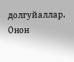долгуйаллар. Онон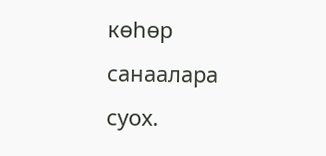көһөр санаалара суох.